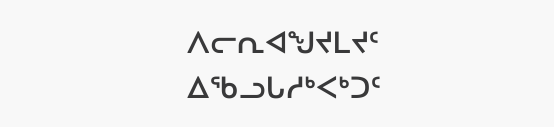ᐱᓕᕆᐊᖑᔪᒪᔪᑦ
ᐃᖃᓗᒐᓱᒃᐸᒃᑐᑦ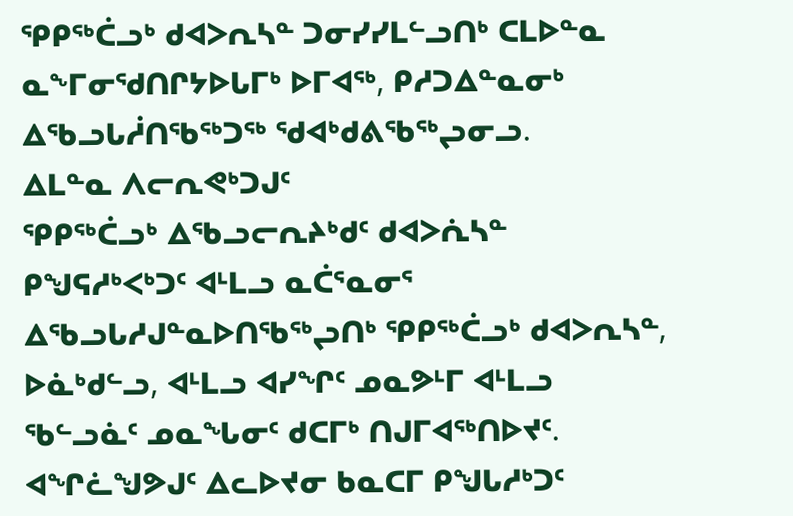ᕿᑭᖅᑖᓗᒃ ᑯᐊᐳᕆᓴᓐ ᑐᓂᓯᓯᒪᓪᓗᑎᒃ ᑕᒪᐅᓐᓇ ᓇᖕᒥᓂᖁᑎᒋᔭᐅᒐᒥᒃ ᐅᒥᐊᖅ, ᑭᓱᑐᐃᓐᓇᓂᒃ ᐃᖃᓗᒐᓲᑎᖃᖅᑐᖅ ᖁᐊᒃᑯᕕᖃᖅᖢᓂᓗ.
ᐃᒪᓐᓇ ᐱᓕᕆᕙᒃᑐᒍᑦ
ᕿᑭᖅᑖᓗᒃ ᐃᖃᓗᓕᕆᔨᒃᑯᑦ ᑯᐊᐳᕇᓴᓐ ᑭᖑᕋᓱᒃᐸᒃᑐᑦ ᐊᒻᒪᓗ ᓇᑖᕐᓇᓂᕐ ᐃᖃᓗᒐᓱᒍᓐᓇᐅᑎᖃᖅᖢᑎᒃ ᕿᑭᖅᑖᓗᒃ ᑯᐊᐳᕆᓴᓐ, ᐅᓈᒃᑯᓪᓗ, ᐊᒻᒪᓗ ᐊᓯᖏᑦ ᓄᓇᕗᒻᒥ ᐊᒻᒪᓗ ᖃᓪᓗᓈᑦ ᓄᓇᖓᓂᑦ ᑯᑕᒥᒃ ᑎᒍᒥᐊᖅᑎᐅᔪᑦ. ᐊᖏᓛᖑᕗᒍᑦ ᐃᓚᐅᔪᓂ ᑲᓇᑕᒥ ᑭᖑᒐᓱᒃᑐᑦ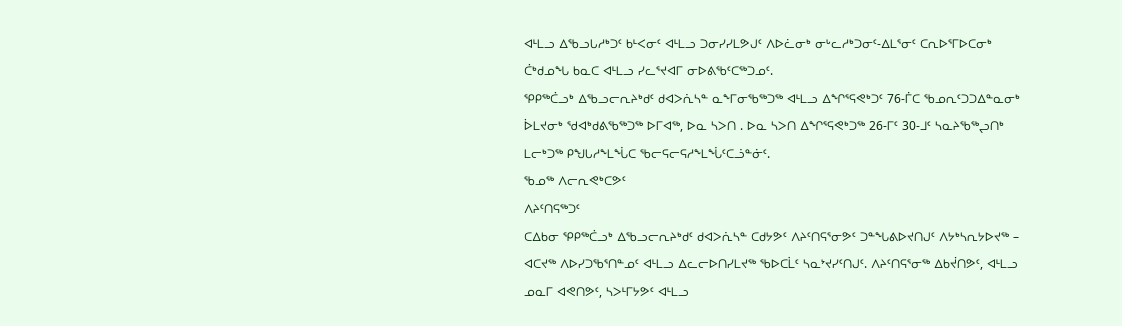ᐊᒻᒪᓗ ᐃᖃᓗᒐᓱᒃᑐᑦ ᑲᒻᐸᓂᑦ ᐊᒻᒪᓗ ᑐᓂᓯᓯᒪᕗᒍᑦ ᐱᐅᓛᓂᒃ ᓂᒡᓚᓱᒃᑐᓂᑦ-ᐃᒪᕐᓂᑦ ᑕᕆᐅᕐᒥᐅᑕᓂᒃ ᑖᒃᑯᓄᖓ ᑲᓇᑕ ᐊᒻᒪᓗ ᓯᓚᕐᔪᐊᒥ ᓂᐅᕕᖃᑦᑕᖅᑐᓄᑦ.
ᕿᑭᖅᑖᓗᒃ ᐃᖃᓗᓕᕆᔨᒃᑯᑦ ᑯᐊᐳᕇᓴᓐ ᓇᖕᒥᓂᖃᖅᑐᖅ ᐊᒻᒪᓗ ᐃᖏᕐᕋᕙᒃᑐᑦ 76-ᒦᑕ ᖃᓄᕆᑦᑐᑐᐃᓐᓇᓂᒃ ᐆᒪᔪᓂᒃ ᖁᐊᒃᑯᕕᖃᖅᑐᖅ ᐅᒥᐊᖅ, ᐅᓇ ᓴᐳᑎ . ᐅᓇ ᓴᐳᑎ ᐃᖏᕐᕋᕙᒃᑐᖅ 26-ᒥᑦ 30-ᒧᑦ ᓴᓇᔨᖃᖅᖢᑎᒃ ᒪᓕᒃᑐᖅ ᑭᖑᒐᓱᖕᒪᖔᑕ ᖃᓕᕋᓕᕋᓱᖕᒪᖔᑦᑕᓘᓐᓃᑦ.
ᖃᓄᖅ ᐱᓕᕆᕙᒃᑕᕗᑦ
ᐱᔨᑦᑎᕋᖅᑐᑦ
ᑕᐃᑲᓂ ᕿᑭᖅᑖᓗᒃ ᐃᖃᓗᓕᕆᔨᒃᑯᑦ ᑯᐊᐳᕇᓴᓐ ᑕᑯᔭᕗᑦ ᐱᔨᑦᑎᕋᕐᓂᕗᑦ ᑐᓐᖓᕕᐅᔪᑎᒍᑦ ᐱᔭᒃᓴᕆᔭᐅᔪᖅ – ᐊᑕᔪᖅ ᐱᐅᓯᑐᖃᕐᑎᓐᓄᑦ ᐊᒻᒪᓗ ᐃᓚᓕᐅᑎᓯᒪᔪᖅ ᖃᐅᑕᒫᑦ ᓴᓇᔾᔪᓯᑦᑎᒍᑦ. ᐱᔨᑦᑎᕋᕐᓂᖅ ᐃᑲᔫᑎᕗᑦ, ᐊᒻᒪᓗ ᓄᓇᒥ ᐊᕙᑎᕗᑦ, ᓴᐳᒻᒥᔭᕗᑦ ᐊᒻᒪᓗ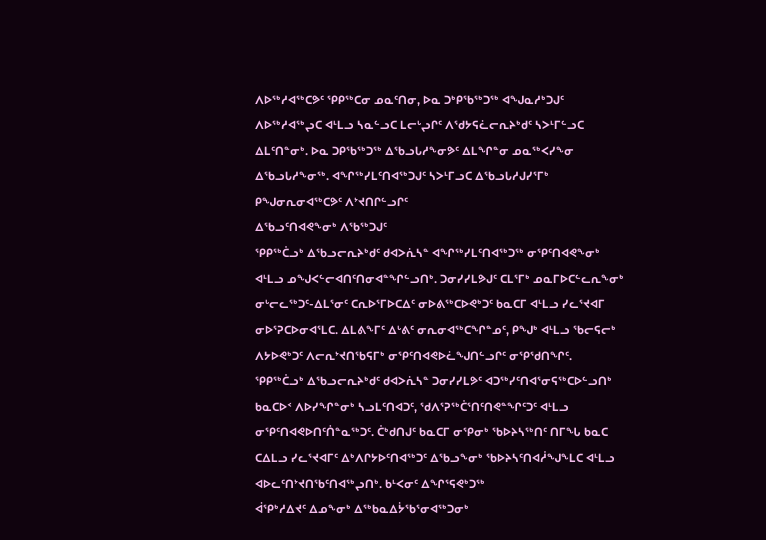ᐱᐅᖅᓱᐊᖅᑕᕗᑦ ᕿᑭᖅᑕᓂ ᓄᓇᑦᑎᓂ, ᐅᓇ ᑐᒃᑭᖃᖅᑐᖅ ᐊᖑᓇᓱᒃᑐᒍᑦ ᐱᐅᖅᓱᐊᖅᖢᑕ ᐊᒻᒪᓗ ᓴᓇᓪᓗᑕ ᒪᓕᒡᖢᒋᑦ ᐱᖁᔭᕋᓛᓕᕆᔨᒃᑯᑦ ᓴᐳᒻᒥᓪᓗᑕ ᐃᒪᑦᑎᓐᓂᒃ. ᐅᓇ ᑐᑭᖃᖅᑐᖅ ᐃᖃᓗᒐᓱᖕᓂᕗᑦ ᐃᒪᖏᓐᓂ ᓄᓇᖅᐸᓯᖕᓂ ᐃᖃᓗᒐᓱᖕᓂᖅ. ᐊᖏᖅᓯᒪᑦᑎᐊᖅᑐᒍᑦ ᓴᐳᒻᒥᓗᑕ ᐃᖃᓗᒐᓱᒍᓯᕐᒥᒃ ᑭᖑᓂᕆᓂᐊᖅᑕᕗᑦ ᐱᔾᔪᑎᒋᓪᓗᒋᑦ
ᐃᖃᓗᑦᑎᐊᕙᖕᓂᒃ ᐱᖃᖅᑐᒍᑦ
ᕿᑭᖅᑖᓗᒃ ᐃᖃᓗᓕᕆᔨᒃᑯᑦ ᑯᐊᐳᕇᓴᓐ ᐊᖏᖅᓯᒪᑦᑎᐊᖅᑐᖅ ᓂᕿᑦᑎᐊᕙᖕᓂᒃ ᐊᒻᒪᓗ ᓄᖑᐸᓪᓕᐊᑎᑦᑎᓂᐊᓐᖏᓪᓗᑎᒃ. ᑐᓂᓯᓯᒪᕗᒍᑦ ᑕᒪᕐᒥᒃ ᓄᓇᒥᐅᑕᓪᓚᕆᖕᓂᒃ ᓂᒡᓕᓚᖅᑐᑦ-ᐃᒪᕐᓂᑦ ᑕᕆᐅᕐᒥᐅᑕᐃᑦ ᓂᐅᕕᖅᑕᐅᕙᒃᑐᑦ ᑲᓇᑕᒥ ᐊᒻᒪᓗ ᓯᓚᕐᔪᐊᒥ ᓂᐅᕐᕈᑕᐅᓂᐊᕐᒪᑕ. ᐃᒪᕕᖕᒥᑦ ᐃᒡᕕᑦ ᓂᕆᓂᐊᖅᑕᖏᓐᓄᑦ, ᑭᖑᒃ ᐊᒻᒪᓗ ᖃᓕᕋᓕᒃ ᐱᔭᐅᕙᒃᑐᑦ ᐱᓕᕆᔾᔪᑎᖃᕋᒥᒃ ᓂᕿᑦᑎᐊᕙᐅᓛᖑᑎᓪᓗᒋᑦ ᓂᕿᖁᑎᖏᑦ.
ᕿᑭᖅᑖᓗᒃ ᐃᖃᓗᓕᕆᔨᒃᑯᑦ ᑯᐊᐳᕇᓴᓐ ᑐᓂᓯᓯᒪᕗᑦ ᐊᑐᖅᓯᑦᑎᐊᕐᓂᕋᖅᑕᐅᓪᓗᑎᒃ ᑲᓇᑕᐅᑉ ᐱᐅᓯᖏᓐᓂᒃ ᓴᓗᒪᑦᑎᐊᑐᑦ, ᖁᐱᕐᕈᖅᑖᕐᑎᑦᑎᕙᓐᖏᑦᑐᑦ ᐊᒻᒪᓗ ᓂᕿᑦᑎᐊᕙᐅᑎᑦᑏᓐᓇᖅᑐᑦ. ᑖᒃᑯᑎᒍᑦ ᑲᓇᑕᒥ ᓂᕿᓂᒃ ᖃᐅᔨᓴᖅᑎᑦ ᑎᒥᖓ ᑲᓇᑕ ᑕᐃᒪᓗ ᓯᓚᕐᔪᐊᒥᑦ ᐃᒃᐱᒋᔭᐅᑦᑎᐊᖅᑐᑦ ᐃᖃᓗᖕᓂᒃ ᖃᐅᔨᓴᑦᑎᐊᓲᖑᖕᒪᑕ ᐊᒻᒪᓗ ᐊᐅᓚᑦᑎᔾᔪᑎᖃᑦᑎᐊᖅᖢᑎᒃ. ᑲᒻᐸᓂᑦ ᐃᖏᕐᕋᕙᒃᑐᖅ
ᐋᕿᒃᓱᐃᔪᑦ ᐃᓄᖕᓂᒃ ᐃᖅᑲᓇᐃᔮᖃᕐᓂᐊᖅᑐᓂᒃ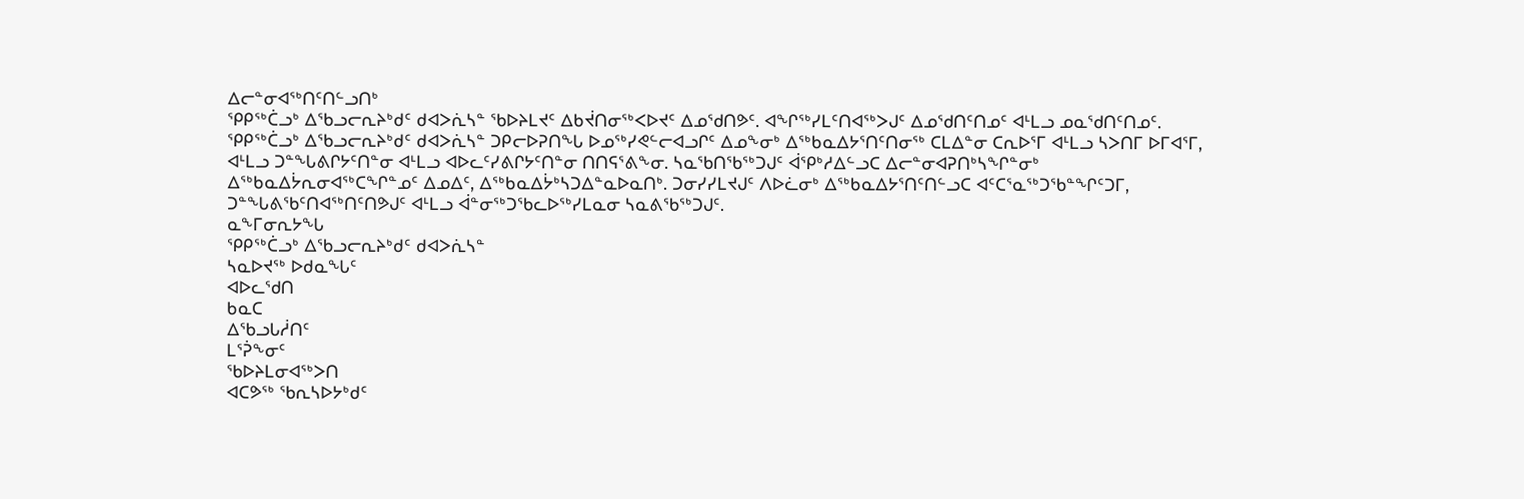ᐃᓕᓐᓂᐊᖅᑎᑦᑎᓪᓗᑎᒃ
ᕿᑭᖅᑖᓗᒃ ᐃᖃᓗᓕᕆᔨᒃᑯᑦ ᑯᐊᐳᕇᓴᓐ ᖃᐅᔨᒪᔪᑦ ᐃᑲᔫᑎᓂᖅᐸᐅᔪᑦ ᐃᓄᖁᑎᕗᑦ. ᐊᖏᖅᓯᒪᑦᑎᐊᖅᐳᒍᑦ ᐃᓄᖁᑎᑦᑎᓄᑦ ᐊᒻᒪᓗ ᓄᓇᖁᑎᑦᑎᓄᑦ. ᕿᑭᖅᑖᓗᒃ ᐃᖃᓗᓕᕆᔨᒃᑯᑦ ᑯᐊᐳᕇᓴᓐ ᑐᑭᓕᐅᕈᑎᖓ ᐅᓄᖅᓯᕙᓪᓕᐊᓗᒋᑦ ᐃᓄᖕᓂᒃ ᐃᖅᑲᓇᐃᔭᕐᑎᑦᑎᓂᖅ ᑕᒪᐃᓐᓂ ᑕᕆᐅᕐᒥ ᐊᒻᒪᓗ ᓴᐳᑎᒥ ᐅᒥᐊᕐᒥ, ᐊᒻᒪᓗ ᑐᓐᖓᕕᒋᔭᑦᑎᓐᓂ ᐊᒻᒪᓗ ᐊᐅᓚᑦᓯᕕᒋᔭᑦᑎᓐᓂ ᑎᑎᕋᕐᕕᖕᓂ. ᓴᓇᖃᑎᖃᖅᑐᒍᑦ ᐋᕿᒃᓱᐃᓪᓗᑕ ᐃᓕᓐᓂᐊᕈᑎᒃᓴᖏᓐᓂᒃ ᐃᖅᑲᓇᐃᔮᕆᓂᐊᖅᑕᖏᓐᓄᑦ ᐃᓄᐃᑦ, ᐃᖅᑲᓇᐃᔮᒃᓴᑐᐃᓐᓇᐅᓇᑎᒃ. ᑐᓂᓯᓯᒪᔪᒍᑦ ᐱᐅᓛᓂᒃ ᐃᖅᑲᓇᐃᔭᕐᑎᑦᑎᓪᓗᑕ ᐊᑦᑕᕐᓇᖅᑐᖃᓐᖏᑦᑐᒥ, ᑐᓐᖓᕕᖃᑦᑎᐊᖅᑎᑦᑎᕗᒍᑦ ᐊᒻᒪᓗ ᐋᓐᓂᖅᑐᖃᓚᐅᖅᓯᒪᓇᓂ ᓴᓇᕕᖃᖅᑐᒍᑦ.
ᓇᖕᒥᓂᕆᔭᖓ
ᕿᑭᖅᑖᓗᒃ ᐃᖃᓗᓕᕆᔨᒃᑯᑦ ᑯᐊᐳᕇᓴᓐ
ᓴᓇᐅᔪᖅ ᐅᑯᓇᖓᑦ
ᐊᐅᓚᖁᑎ
ᑲᓇᑕ
ᐃᖃᓗᒐᓲᑎᑦ
ᒪᕐᕉᖕᓂᑦ
ᖃᐅᔨᒪᓂᐊᖅᐳᑎ
ᐊᑕᕗᖅ ᖃᕆᓴᐅᔭᒃᑯᑦ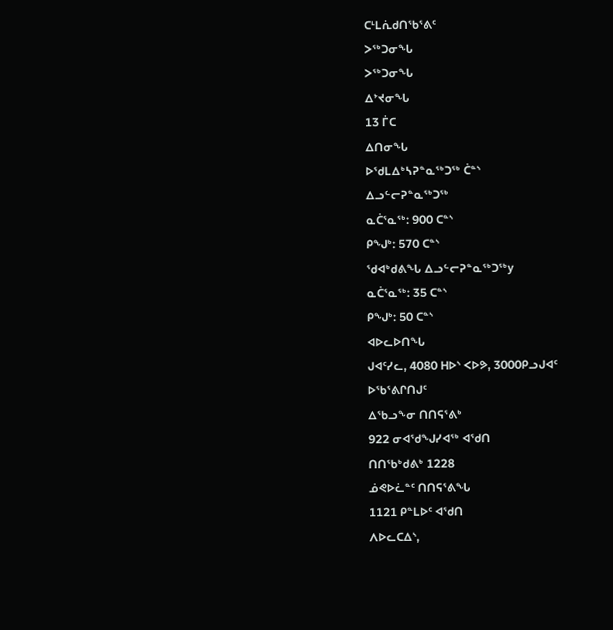ᑕᒻᒪᕇᑯᑎᖃᕐᕕᑦ
ᐳᖅᑐᓂᖓ
ᐳᖅᑐᓂᖓ
ᐃᔾᔪᓂᖓ
13 ᒦᑕ
ᐃᑎᓂᖓ
ᐅᖁᒪᐃᒃᓴᕈᓐᓇᖅᑐᖅ ᑖᓐᔅ
ᐃᓗᓪᓕᕈᓐᓇᖅᑐᖅ
ᓇᑖᕐᓇᖅ: 900 ᑕᓐᔅ
ᑭᖑᒃ: 570 ᑕᓐᔅ
ᖁᐊᒃᑯᕕᖓ ᐃᓗᓪᓕᕈᓐᓇᖅᑐᖅy
ᓇᑖᕐᓇᖅ: 35 ᑕᓐᔅ
ᑭᖑᒃ: 50 ᑕᓐᔅ
ᐊᐅᓚᐅᑎᖓ
ᒍᐊᑦᓯᓚ, 4080 ᕼᐅᔅ ᐸᐅᕗ, 3000ᑭᓗᒍᐊᑦ
ᐅᖃᕐᕕᒋᑎᒍᑦ
ᐃᖃᓗᖕᓂ ᑎᑎᕋᕐᕕᒃ
922 ᓂᐊᖁᖑᓯᐊᖅ ᐊᖁᑎ
ᑎᑎᖃᒃᑯᕕᒃ 1228
ᓅᕙᐅᓛᓐᑦ ᑎᑎᕋᕐᕕᖓ
1121 ᑭᓐᒪᐅᑦ ᐊᖁᑎ
ᐱᐅᓚᑕᐃᔅ,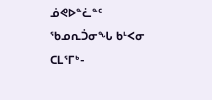ᓅᕙᐅᓐᓛᓐᑦ
ᖃᓄᕆᑑᓂᖓ ᑲᒻᐸᓂ
ᑕᒪᕐᒥᒃ-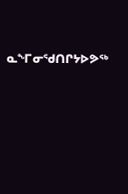ᓇᖕᒥᓂᖁᑎᒋᔭᐅᕗᖅ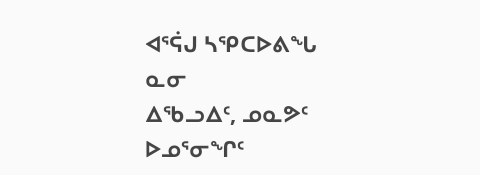ᐊᕐᕌᒍ ᓴᕿᑕᐅᕕᖓ
ᓇᓂ
ᐃᖃᓗᐃᑦ, ᓄᓇᕗᑦ
ᐅᓄᕐᓂᖏᑦ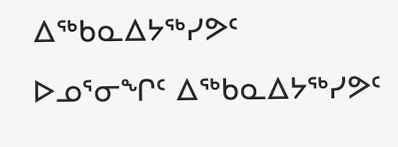ᐃᖅᑲᓇᐃᔭᖅᓯᕗᑦ
ᐅᓄᕐᓂᖏᑦ ᐃᖅᑲᓇᐃᔭᖅᓯᕗᑦ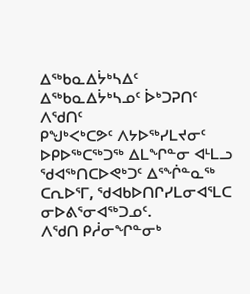ᐃᖅᑲᓇᐃᔮᒃᓴᐃᑦ
ᐃᖅᑲᓇᐃᔮᒃᓴᓄᑦ ᐆᒃᑐᕈᑎᑦ
ᐱᖁᑎᑦ
ᑭᖑᒃᐸᒃᑕᕗᑦ ᐱᔭᐅᖅᓯᒪᔪᓂᑦ ᐅᑭᐅᖅᑕᖅᑐᖅ ᐃᒪᖏᓐᓂ ᐊᒻᒪᓗ ᖁᐊᖅᑎᑕᐅᕙᒃᑐᑦ ᐃᕐᖐᓐᓇᖅ ᑕᕆᐅᕐᒥ, ᖁᐊᑲᐅᑎᒋᓯᒪᓂᐊᕐᒪᑕ ᓂᐅᕕᕐᓂᐊᖅᑐᓄᑦ.
ᐱᖁᑎ ᑭᓲᓂᖏᓐᓂᒃ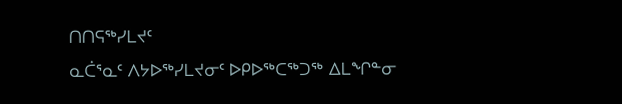ᑎᑎᕋᖅᓯᒪᔪᑦ
ᓇᑖᕐᓇᑦ ᐱᔭᐅᖅᓯᒪᔪᓂᑦ ᐅᑭᐅᖅᑕᖅᑐᖅ ᐃᒪᖏᓐᓂ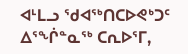ᐊᒻᒪᓗ ᖁᐊᖅᑎᑕᐅᕙᒃᑐᑦ ᐃᕐᖐᓐᓇᖅ ᑕᕆᐅᕐᒥ,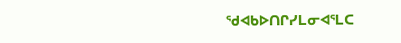ᖁᐊᑲᐅᑎᒋᓯᒪᓂᐊᕐᒪᑕ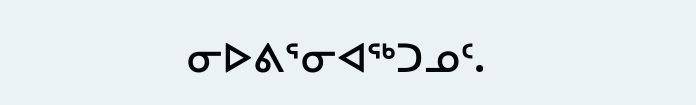ᓂᐅᕕᕐᓂᐊᖅᑐᓄᑦ.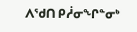ᐱᖁᑎ ᑭᓲᓂᖏᓐᓂᒃ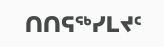ᑎᑎᕋᖅᓯᒪᔪᑦ